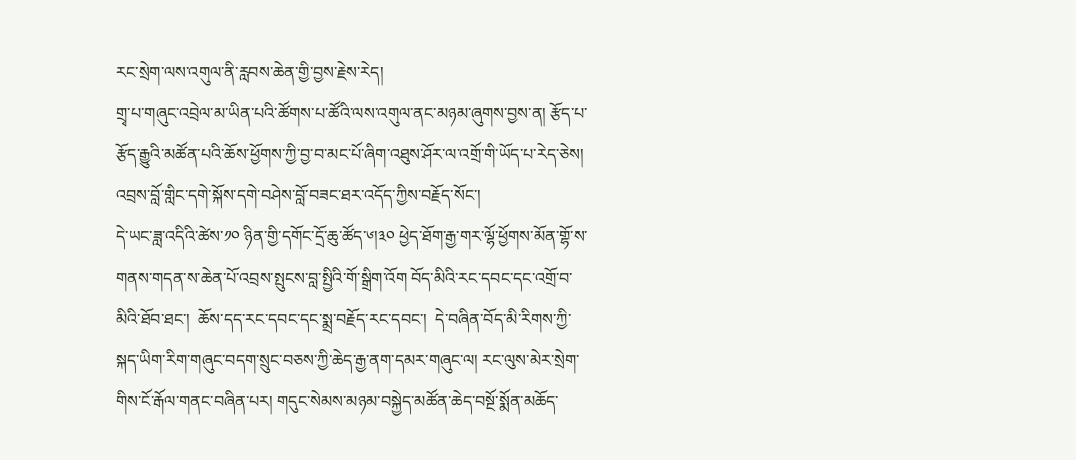རང་སྲེག་ལས་འགུལ་ནི་རླབས་ཆེན་གྱི་བྱས་རྗེས་རེད།
གྲྭ་པ་གཞུང་འབྲེལ་མ་ཡིན་པའི་ཚོགས་པ་ཚོའི་ལས་འགུལ་ནང་མཉམ་ཞུགས་བྱས་ན། རྩོད་པ་རྩོད་རྒྱུའི་མཚོན་པའི་ཆོས་ཕྱོགས་ཀྱི་བྱ་བ་མང་པོ་ཞིག་འཐུས་ཤོར་ལ་འགྲོ་གི་ཡོད་པ་རེད་ཅེས། འབྲས་བློ་གླིང་དགེ་སྐོས་དགེ་བཤེས་བློ་བཟང་ཐར་འདོད་ཀྱིས་བརྗོད་སོང་།
དེ་ཡང་ཟླ་འདིའི་ཚེས་༡༠ ཉིན་གྱི་དགོང་དྲོ་ཆུ་ཚོད་༦།༣༠ ཕྱེད་ཐོག་རྒྱ་གར་ལྷོ་ཕྱོགས་མོན་གྷོ་ས་གནས་གདན་ས་ཆེན་པོ་འབྲས་སྤུངས་བླ་སྤྱིའི་གོ་སྒྲིག་འོག བོད་མིའི་རང་དབང་དང་འགྲོ་བ་མིའི་ཐོབ་ཐང་།  ཆོས་དད་རང་དབང་དང་སྨྲ་བརྗོད་རང་དབང་།  དེ་བཞིན་བོད་མི་རིགས་ཀྱི་སྐད་ཡིག་རིག་གཞུང་བདག་སྲུང་བཅས་ཀྱི་ཆེད་རྒྱ་ནག་དམར་གཞུང་ལ། རང་ལུས་མེར་སྲེག་གིས་ངོ་རྒོལ་གནང་བཞིན་པར། གདུང་སེམས་མཉམ་བསྐྱེད་མཚོན་ཆེད་བསྔོ་སྨོན་མཆོད་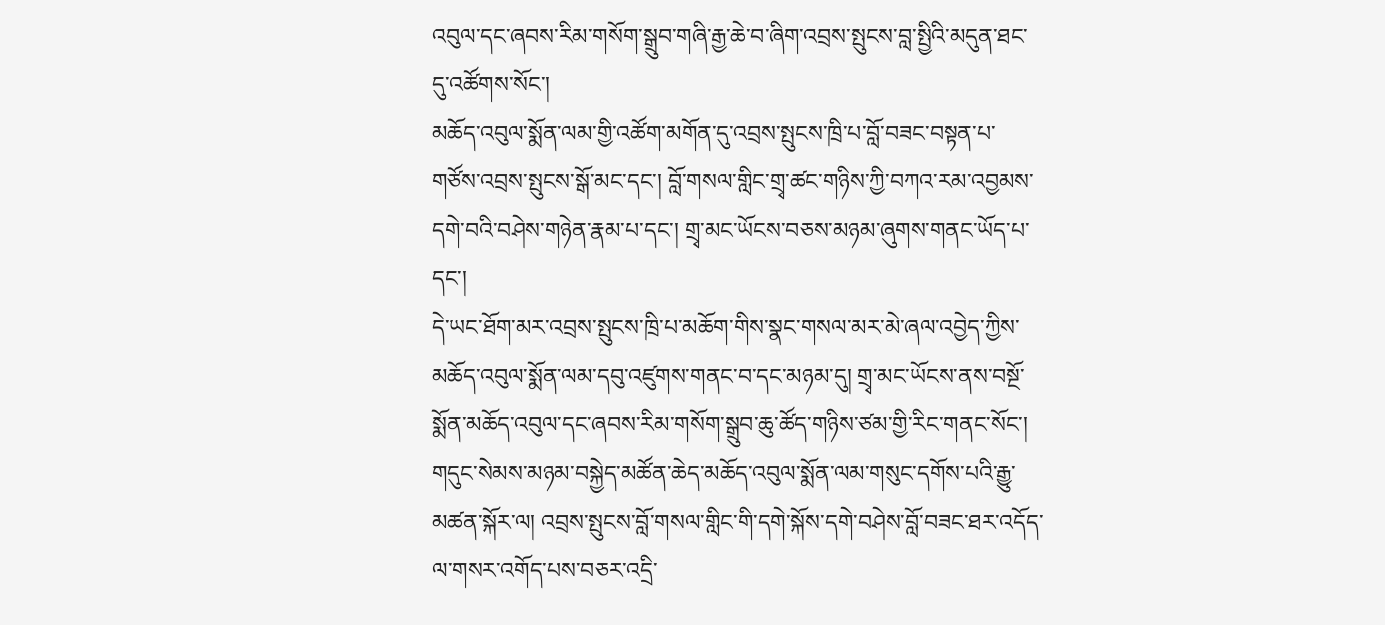འབུལ་དང་ཞབས་རིམ་གསོག་སྒྲུབ་གཞི་རྒྱ་ཆེ་བ་ཞིག་འབྲས་སྤུངས་བླ་སྤྱིའི་མདུན་ཐང་དུ་འཚོགས་སོང་།
མཆོད་འབུལ་སྨོན་ལམ་གྱི་འཚོག་མགོན་དུ་འབྲས་སྤུངས་ཁྲི་པ་བློ་བཟང་བསྟན་པ་གཙོས་འབྲས་སྤུངས་སྒོ་མང་དང་། བློ་གསལ་གླིང་གྲྭ་ཚང་གཉིས་ཀྱི་བཀའ་རམ་འབྱམས་དགེ་བའི་བཤེས་གཉེན་རྣམ་པ་དང་། གྲྭ་མང་ཡོངས་བཅས་མཉམ་ཞུགས་གནང་ཡོད་པ་དང་།
དེ་ཡང་ཐོག་མར་འབྲས་སྤུངས་ཁྲི་པ་མཆོག་གིས་སྣང་གསལ་མར་མེ་ཞལ་འབྱེད་ཀྱིས་མཆོད་འབུལ་སྨོན་ལམ་དབུ་འཛུགས་གནང་བ་དང་མཉམ་དུ། གྲྭ་མང་ཡོངས་ནས་བསྔོ་སྨོན་མཆོད་འབུལ་དང་ཞབས་རིམ་གསོག་སྒྲུབ་ཆུ་ཚོད་གཉིས་ཙམ་གྱི་རིང་གནང་སོང་། གདུང་སེམས་མཉམ་བསྐྱེད་མཚོན་ཆེད་མཆོད་འབུལ་སྨོན་ལམ་གསུང་དགོས་པའི་རྒྱུ་མཚན་སྐོར་ལ། འབྲས་སྤུངས་བློ་གསལ་གླིང་གི་དགེ་སྐོས་དགེ་བཤེས་བློ་བཟང་ཐར་འདོད་ལ་གསར་འགོད་པས་བཅར་འདྲི་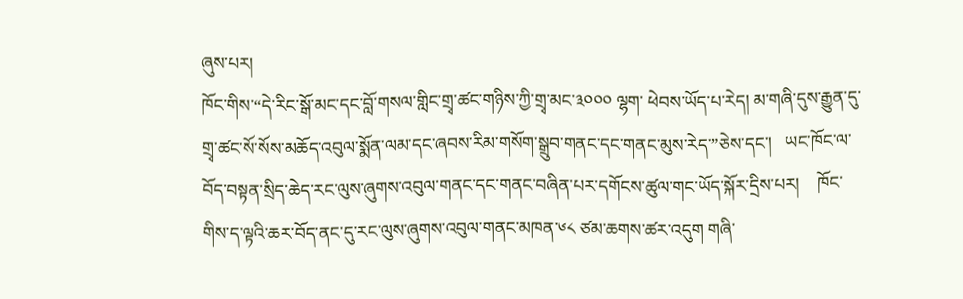ཞུས་པར།
ཁོང་གིས་“དེ་རིང་སྒོ་མང་དང་བློ་གསལ་གླིང་གྲྭ་ཚང་གཉིས་ཀྱི་གྲྭ་མང་༣༠༠༠ ལྷག་ ཕེབས་ཡོད་པ་རེད། མ་གཞི་དུས་རྒྱུན་དུ་གྲྭ་ཚང་སོ་སོས་མཆོད་འབུལ་སྨོན་ལམ་དང་ཞབས་རིམ་གསོག་སྒྲུབ་གནང་དང་གནང་མུས་རེད་”ཅེས་དང་།   ཡང་ཁོང་ལ་བོད་བསྟན་སྲིད་ཆེད་རང་ལུས་ཞུགས་འབུལ་གནང་དང་གནང་བཞིན་པར་དགོངས་ཚུལ་གང་ཡོད་སྐོར་དྲིས་པར།    ཁོང་གིས་ད་ལྟའི་ཆར་བོད་ནང་དུ་རང་ལུས་ཞུགས་འབུལ་གནང་མཁན་༦༨ ཙམ་ཆགས་ཚར་འདུག གཞི་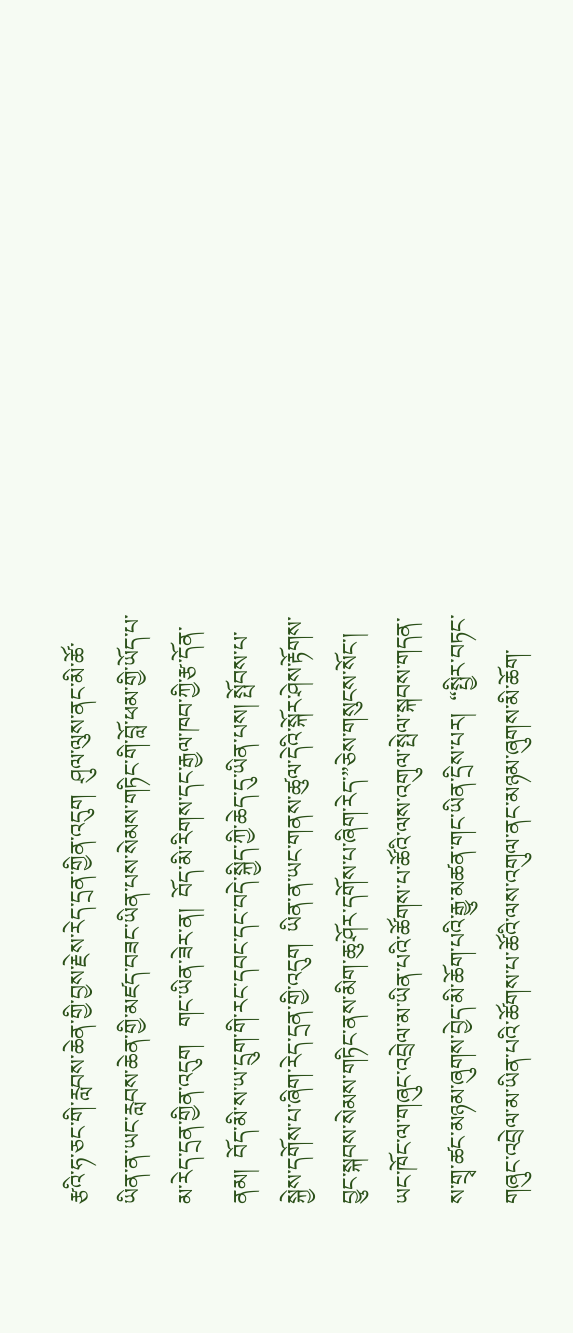རྩའི་ཧ་ཅང་གི་རླབས་ཆེན་གྱི་བྱས་རྗེས་རེད་དྲན་གྱིན་འདུག  ཤུལ་ལུས་ནང་མི་ཚོ་ཡིན་ན་ཡང་རླབས་ཆེན་གྱི་མཛད་བཟང་ཡིན་པས་སེམས་གཏིང་གི་བློ་ཕམ་གྱི་ཡོད་པ་མ་རེད་དྲན་གྱིན་འདུག   གང་ཡིན་ཟེར་ན།  བོད་མི་རིགས་དང་རྒྱལ་ཁབ་ཀྱི་རྩ་དོན་ནམ།  བོད་མི་ས་ཡ་དྲུག་གི་རང་དབང་དང་བདེ་སྐྱིད་ཀྱི་ཆེད་དུ་ཡིན་པས། སྤོབས་པ་སྐྱེས་དགོས་པ་ཞིག་རེད་དྲན་གྱི་འདུག  ཡིན་ན་ཡང་གནས་ཚུལ་དེའི་སྐོར་ཤེས་རྟོགས་བྱུང་སྐབས་སེམས་གཏིང་ནས་མིག་ཆུ་ཤོར་དགོས་པ་ཞིག་རེད་”ཅེས་གསུངས་སོང་།
ཡང་ཁོང་ལ་གཞུང་འབྲེལ་མ་ཡིན་པའི་ཚོགས་པ་ཚོའི་ལས་འགུལ་སྤེལ་སྐབས་གདན་ས་གྲྭ་ཚང་མཉམ་ཞུགས་བྱེད་མི་ཆོག་པའི་རྒྱུ་མཚན་གང་ཡིན་དྲིས་པར།  “སྤྱིར་བཏང་གཞུང་འབྲེལ་མ་ཡིན་པའི་ཚོགས་པ་ཚོའི་ལས་འགུལ་ནང་མཉམ་ཞུགས་མི་ཆོག་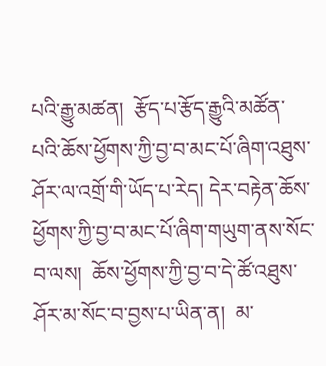པའི་རྒྱུ་མཚན།  རྩོད་པ་རྩོད་རྒྱུའི་མཚོན་པའི་ཆོས་ཕྱོགས་ཀྱི་བྱ་བ་མང་པོ་ཞིག་འཐུས་ཤོར་ལ་འགྲོ་གི་ཡོད་པ་རེད། དེར་བརྟེན་ཆོས་ཕྱོགས་ཀྱི་བྱ་བ་མང་པོ་ཞིག་གཡུག་ནས་སོང་བ་ལས།  ཆོས་ཕྱོགས་ཀྱི་བྱ་བ་དེ་ཚོ་འཐུས་ཤོར་མ་སོང་བ་བྱས་པ་ཡིན་ན།  མ་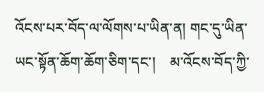འོངས་པར་བོད་ལ་ལོགས་པ་ཡིན་ན། གང་དུ་ཡིན་ཡང་སྟོན་ཆོག་ཆོག་ཅིག་དང་།    མ་འོངས་བོད་ཀྱི་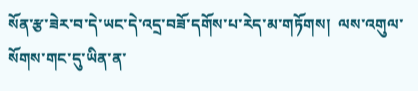སོན་རྩ་ཟེར་བ་དེ་ཡང་དེ་འདྲ་བཟོ་དགོས་པ་རེད་མ་གཏོགས།  ལས་འགུལ་སོགས་གང་དུ་ཡིན་ན་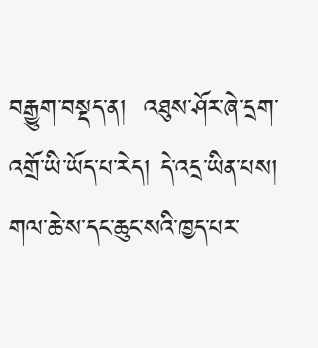བརྒྱུག་བསྡད་ན།  འཐུས་ཤོར་ཞེ་དྲག་འགྲོ་ཡི་ཡོད་པ་རེད། དེ་འདྲ་ཡིན་པས།  གལ་ཆེ་ས་དང་ཆུང་སའི་ཁྱད་པར་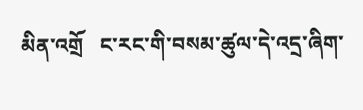མིན་འགྲོ   ང་རང་གི་བསམ་ཚུལ་དེ་འདྲ་ཞིག་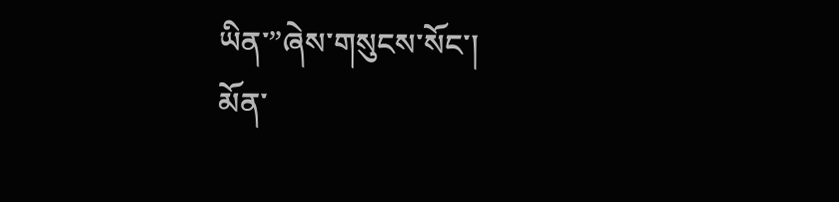ཡིན་”ཞེས་གསུངས་སོང་།
མོན་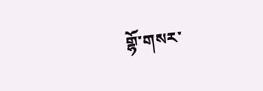གྷོ་གསར་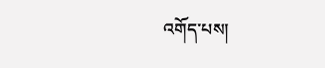འགོད་པས།